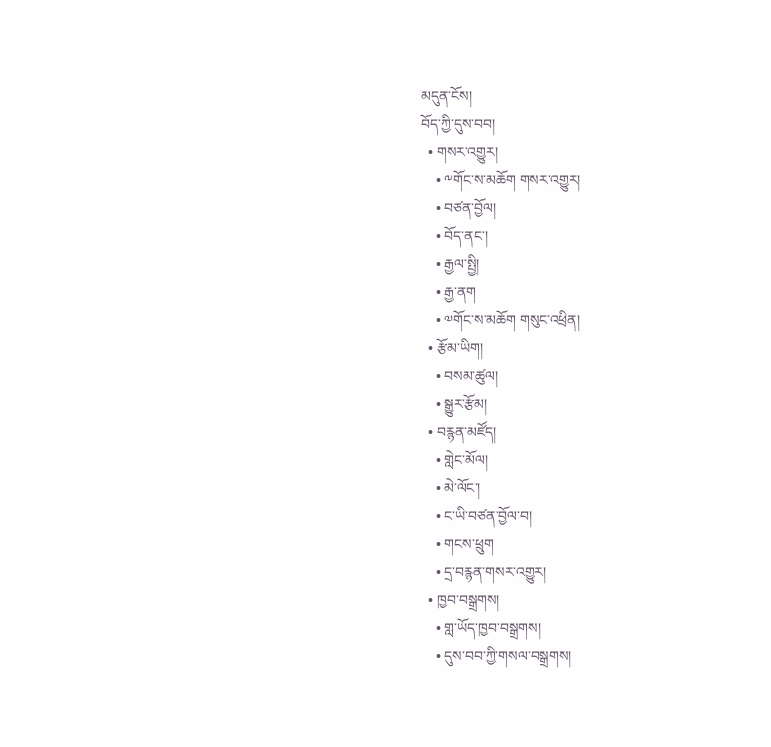མདུན་ངོས།
བོད་ཀྱི་དུས་བབ།
  • གསར་འགྱུར།
    • ༸གོང་ས་མཆོག གསར་འགྱུར།
    • བཙན་བྱོལ།
    • བོད་ནང་།
    • རྒྱལ་སྤྱི།
    • རྒྱ་ནག
    • ༧གོང་ས་མཆོག གསུང་འཕྲིན།
  • རྩོམ་ཡིག།
    • བསམ་ཚུལ།
    • སྒྱུར་རྩོམ།
  • བརྙན་མཛོད།
    • གླེང་མོལ།
    • མེ་ལོང་།
    • ང་ཡི་བཙན་བྱོལ་བ།
    • གངས་ཕྲུག
    • དྲ་བརྙན་གསར་འགྱུར།
  • ཁྱབ་བསྒྲགས།
    • གླ་ཡོད་ཁྱབ་བསྒྲགས།
    • དུས་བབ་ཀྱི་གསལ་བསྒྲགས།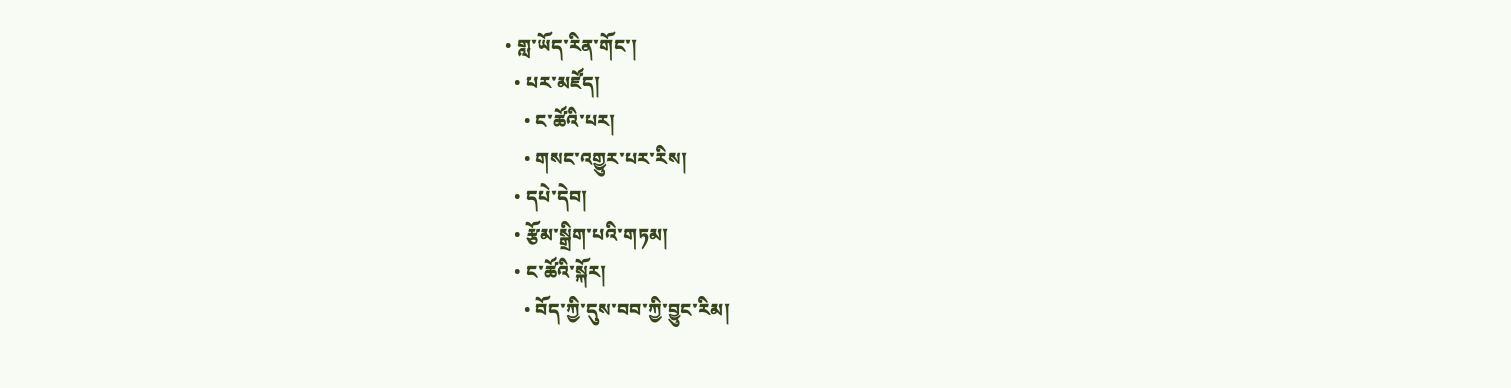• གླ་ཡོད་རིན་གོང་།
  • པར་མཛོད།
    • ང་ཚོའི་པར།
    • གསང་འགྱུར་པར་རིས།
  • དཔེ་དེབ།
  • རྩོམ་སྒྲིག་པའི་གཏམ།
  • ང་ཚོའི་སྐོར།
    • བོད་ཀྱི་དུས་བབ་ཀྱི་བྱུང་རིམ།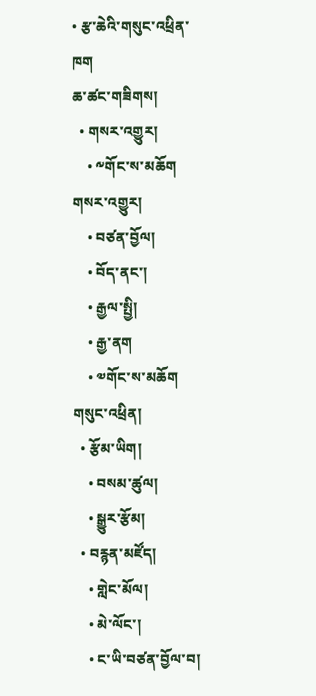• རྩ་ཆེའི་གསུང་འཕྲིན་ཁག
ཆ་ཚང་གཟིགས།
  • གསར་འགྱུར།
    • ༸གོང་ས་མཆོག གསར་འགྱུར།
    • བཙན་བྱོལ།
    • བོད་ནང་།
    • རྒྱལ་སྤྱི།
    • རྒྱ་ནག
    • ༧གོང་ས་མཆོག གསུང་འཕྲིན།
  • རྩོམ་ཡིག།
    • བསམ་ཚུལ།
    • སྒྱུར་རྩོམ།
  • བརྙན་མཛོད།
    • གླེང་མོལ།
    • མེ་ལོང་།
    • ང་ཡི་བཙན་བྱོལ་བ།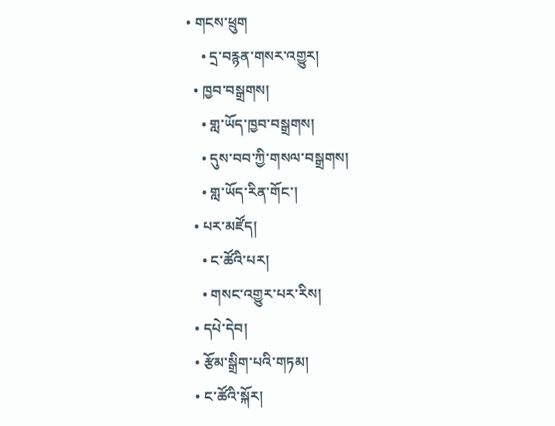• གངས་ཕྲུག
    • དྲ་བརྙན་གསར་འགྱུར།
  • ཁྱབ་བསྒྲགས།
    • གླ་ཡོད་ཁྱབ་བསྒྲགས།
    • དུས་བབ་ཀྱི་གསལ་བསྒྲགས།
    • གླ་ཡོད་རིན་གོང་།
  • པར་མཛོད།
    • ང་ཚོའི་པར།
    • གསང་འགྱུར་པར་རིས།
  • དཔེ་དེབ།
  • རྩོམ་སྒྲིག་པའི་གཏམ།
  • ང་ཚོའི་སྐོར།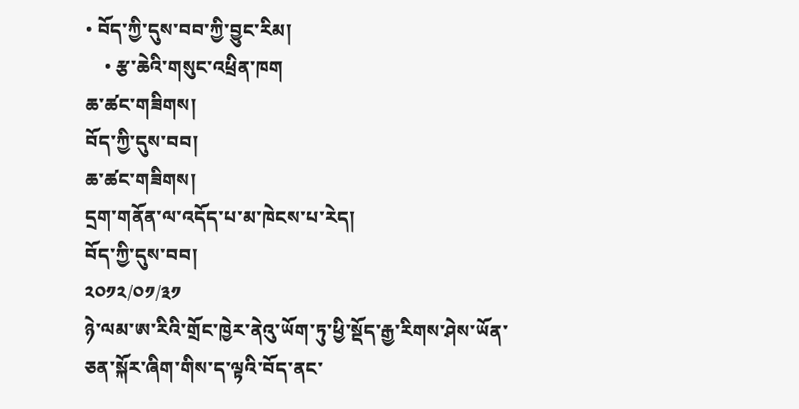• བོད་ཀྱི་དུས་བབ་ཀྱི་བྱུང་རིམ།
    • རྩ་ཆེའི་གསུང་འཕྲིན་ཁག
ཆ་ཚང་གཟིགས།
བོད་ཀྱི་དུས་བབ།
ཆ་ཚང་གཟིགས།
དྲག་གནོན་ལ་འདོད་པ་མ་ཁེངས་པ་རེད།
བོད་ཀྱི་དུས་བབ།
༢༠༡༢/༠༡/༣༡
ཉེ་ལམ་ཨ་རིའི་གྲོང་ཁྱེར་ནེའུ་ཡོག་ཏུ་ཕྱི་སྡོད་རྒྱ་རིགས་ཤེས་ཡོན་ཅན་སྐོར་ཞིག་གིས་ད་ལྟའི་བོད་ནང་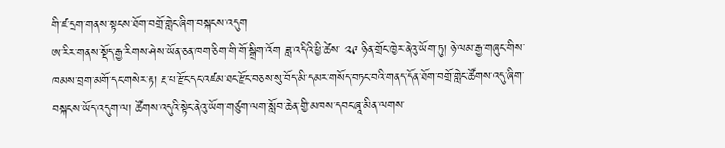གི་ཛ་དྲག་གནས་སྟངས་ཐོག་བགྲོ་གླེང་ཞིག་བསྐངས་འདུག
ཨ་རིར་གནས་སྡོད་རྒྱ་རིགས་ཤེས་ཡོན་ཅན་ཁག་ཅིག་གི་གོ་སྒྲིག་འོག ཟླ་འདིའི་ཕྱི་ཚེས་ ༢༩ ཉིན་གྲོང་ཁྱེར་ནེའུ་ཡོག་ཏུ། ཉེ་ལམ་རྒྱ་གཞུང་གིས་ཁམས་བྲག་མགོ་དང་གསེར་རྟ། རྔ་པ་རྫོང་དང་འཛམ་ཐང་རྫོང་བཅས་སུ་བོད་མི་དམར་གསོད་བཏང་བའི་གནད་དོན་ཐོག་བགྲོ་གླེང་ཚོགས་འདུ་ཞིག་བསྐངས་ཡོད་འདུག་ལ། ཚོགས་འདུའི་སྟེང་ནེའུ་ཡོག་གཙུག་ལག་སློབ་ཆེན་གྱི་མཁས་དབང་ཞཱ་མིན་ལགས་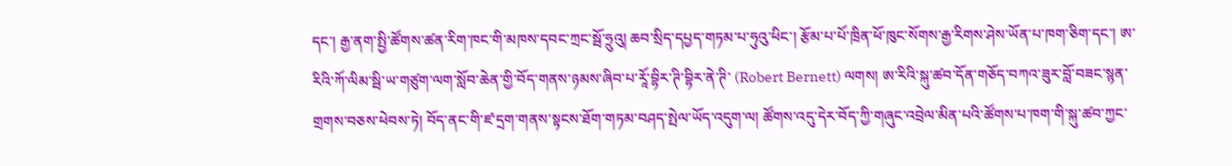དང་། རྒྱ་ནག་སྤྱི་ཚོགས་ཚན་རིག་ཁང་གི་མཁས་དབང་ཀྲང་སྦོ་ཧྲུའུ། ཆབ་སྲིད་དཔྱད་གཏམ་པ་ཧུའུ་ཕིང་། རྩོམ་པ་པོ་ཁྲིན་ཕོ་ཁུང་སོགས་རྒྱ་རིགས་ཤེས་ཡོན་པ་ཁག་ཅིག་དང་། ཨ་རིའི་ཀོ་ལིམ་སྦི་ཡ་གཙུག་ལག་སློབ་ཆེན་གྱི་བོད་གནས་ཉམས་ཞིབ་པ་རཱོ་བྷིར་ཊི་བྷིར་ནེ་ཊི་ (Robert Bernett) ལགས། ཨ་རིའི་སྐུ་ཚབ་དོན་གཅོད་བཀའ་ཟུར་བློ་བཟང་སྙན་གྲགས་བཅས་ཕེབས་ཏེ། བོད་ནང་གི་ཛ་དྲག་གནས་སྟངས་ཐོག་གཏམ་བཤད་སྤེལ་ཡོད་འདུག་ལ། ཚོགས་འདུ་དེར་བོད་ཀྱི་གཞུང་འབྲེལ་མིན་པའི་ཚོགས་པ་ཁག་གི་སྐུ་ཚབ་ཀྱང་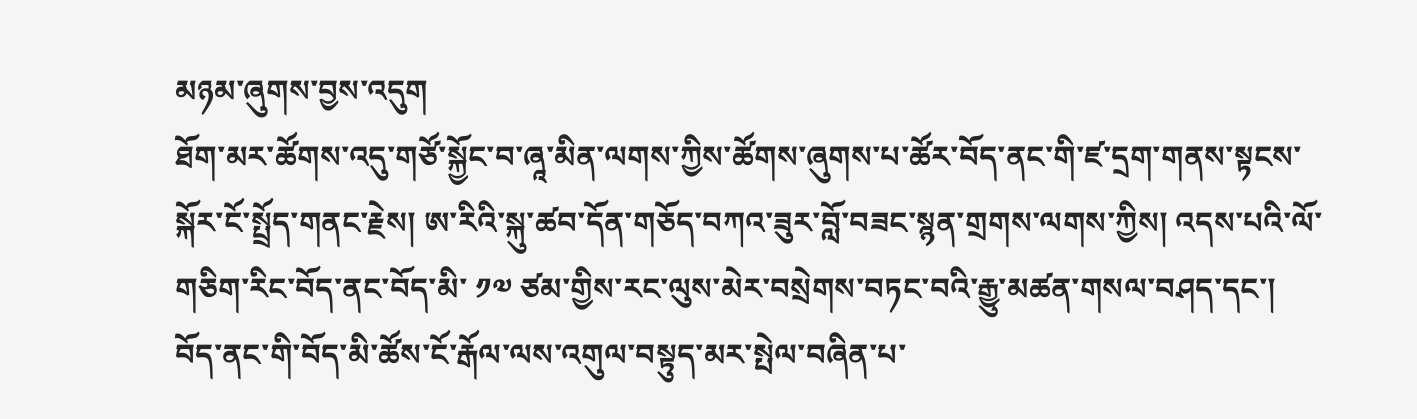མཉམ་ཞུགས་བྱས་འདུག
ཐོག་མར་ཚོགས་འདུ་གཙོ་སྐྱོང་བ་ཞཱ་མིན་ལགས་ཀྱིས་ཚོགས་ཞུགས་པ་ཚོར་བོད་ནང་གི་ཛ་དྲག་གནས་སྟངས་སྐོར་ངོ་སྤྲོད་གནང་རྗེས། ཨ་རིའི་སྐུ་ཚབ་དོན་གཅོད་བཀའ་ཟུར་བློ་བཟང་སྙན་གྲགས་ལགས་ཀྱིས། འདས་པའི་ལོ་གཅིག་རིང་བོད་ནང་བོད་མི་ ༡༧ ཙམ་གྱིས་རང་ལུས་མེར་བསྲེགས་བཏང་བའི་རྒྱུ་མཚན་གསལ་བཤད་དང་། བོད་ནང་གི་བོད་མི་ཚོས་ངོ་རྒོལ་ལས་འགུལ་བསྟུད་མར་སྤེལ་བཞིན་པ་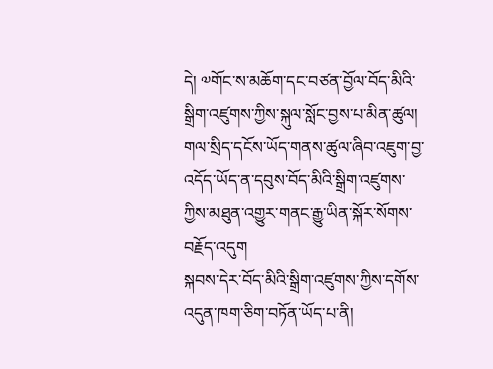དེ། ༧གོང་ས་མཆོག་དང་བཙན་བྱོལ་བོད་མིའི་སྒྲིག་འཛུགས་ཀྱིས་སྐུལ་སློང་བྱས་པ་མིན་ཚུལ། གལ་སྲིད་དངོས་ཡོད་གནས་ཚུལ་ཞིབ་འཇུག་བྱ་འདོད་ཡོད་ན་དབུས་བོད་མིའི་སྒྲིག་འཛུགས་ཀྱིས་མཐུན་འགྱུར་གནང་རྒྱུ་ཡིན་སྐོར་སོགས་བརྗོད་འདུག
སྐབས་དེར་བོད་མིའི་སྒྲིག་འཛུགས་ཀྱིས་དགོས་འདུན་ཁག་ཅིག་བཏོན་ཡོད་པ་ནི།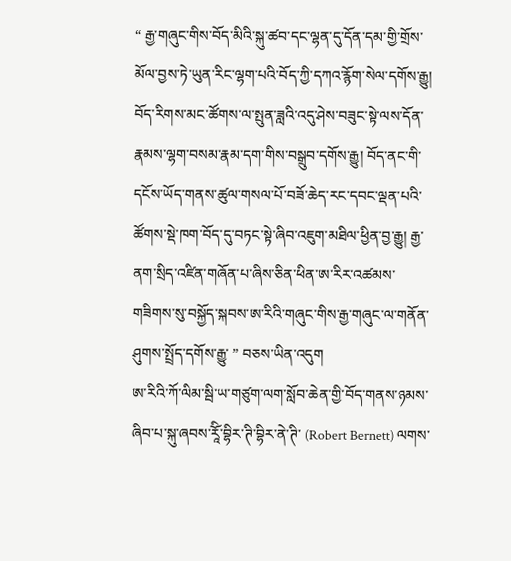“ རྒྱ་གཞུང་གིས་བོད་མིའི་སྐུ་ཚབ་དང་ལྷན་དུ་དོན་དམ་གྱི་གྲོས་མོལ་བྱས་ཏེ་ཡུན་རིང་ལྷག་པའི་བོད་ཀྱི་དཀའ་རྙོག་སེལ་དགོས་རྒྱུ། བོད་རིགས་མང་ཚོགས་ལ་སྤུན་ཟླའི་འདུ་ཤེས་བཟུང་སྟེ་ལས་དོན་རྣམས་ལྷག་བསམ་རྣམ་དག་གིས་བསྒྲུབ་དགོས་རྒྱུ། བོད་ནང་གི་དངོས་ཡོད་གནས་ཚུལ་གསལ་པོ་བཟོ་ཆེད་རང་དབང་ལྡན་པའི་ཚོགས་སྡེ་ཁག་བོད་དུ་བཏང་སྟེ་ཞིབ་འཇུག་མཐིལ་ཕྱིན་བྱ་རྒྱུ། རྒྱ་ནག་སྲིད་འཛིན་གཞོན་པ་ཞིས་ཅིན་ཕིན་ཨ་རིར་འཚམས་གཟིགས་སུ་བསྐྱོད་སྐབས་ཨ་རིའི་གཞུང་གིས་རྒྱ་གཞུང་ལ་གནོན་ཤུགས་སྤྲོད་དགོས་རྒྱུ་ ” བཅས་ཡིན་འདུག
ཨ་རིའི་ཀོ་ལིམ་སྦི་ཡ་གཙུག་ལག་སློབ་ཆེན་གྱི་བོད་གནས་ཉམས་ཞིབ་པ་སྐུ་ཞབས་རཱོི་བྷིར་ཊི་བྷིར་ནེ་ཊི་ (Robert Bernett) ལགས་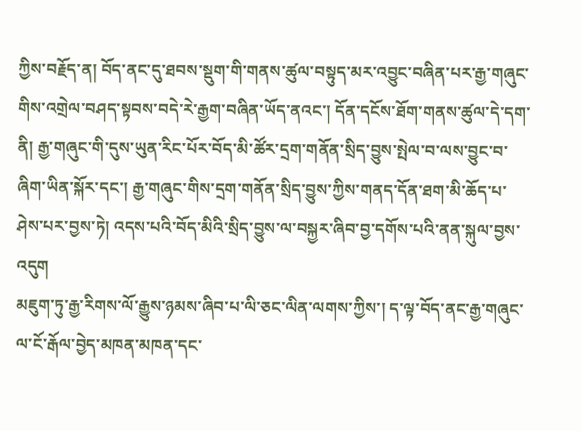ཀྱིས་བརྗོད་ན། བོད་ནང་དུ་ཐབས་སྡུག་གི་གནས་ཚུལ་བསྟུད་མར་འབྱུང་བཞིན་པར་རྒྱ་གཞུང་གིས་འགྲེལ་བཤད་སྟབས་བདེ་རེ་རྒྱག་བཞིན་ཡོད་ནའང་། དོན་དངོས་ཐོག་གནས་ཚུལ་དེ་དག་ནི། རྒྱ་གཞུང་གི་དུས་ཡུན་རིང་པོར་བོད་མི་ཚོར་དྲག་གནོན་སྲིད་བྱུས་སྤེལ་བ་ལས་བྱུང་བ་ཞིག་ཡིན་སྐོར་དང་། རྒྱ་གཞུང་གིས་དྲག་གནོན་སྲིད་བྱུས་ཀྱིས་གནད་དོན་ཐག་མི་ཆོད་པ་ཤེས་པར་བྱས་ཏེ། འདས་པའི་བོད་མིའི་སྲིད་བྱུས་ལ་བསྐྱར་ཞིབ་བྱ་དགོས་པའི་ནན་སྐུལ་བྱས་འདུག
མཇུག་ཏུ་རྒྱ་རིགས་ལོ་རྒྱུས་ཉམས་ཞིབ་པ་ལི་ཅང་ལིན་ལགས་ཀྱིས་། ད་ལྟ་བོད་ནང་རྒྱ་གཞུང་ལ་ངོ་རྒོལ་བྱེད་མཁན་མཁན་དང་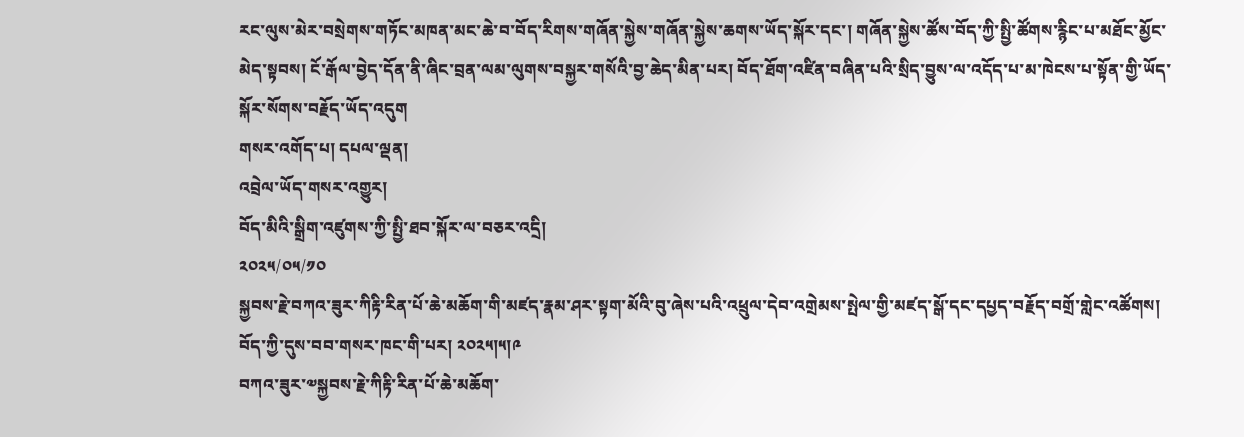རང་ལུས་མེར་བསྲེགས་གཏོང་མཁན་མང་ཆེ་བ་བོད་རིགས་གཞོན་སྐྱེས་གཞོན་སྐྱེས་ཆགས་ཡོད་སྐོར་དང་། གཞོན་སྐྱེས་ཚོས་བོད་ཀྱི་སྤྱི་ཚོགས་རྙིང་པ་མཐོང་མྱོང་མེད་སྟབས། ངོ་རྒོལ་བྱེད་དོན་ནི་ཞིང་བྲན་ལམ་ལུགས་བསྐྱར་གསོའི་བྱ་ཆེད་མིན་པར། བོད་ཐོག་འཛིན་བཞིན་པའི་སྲིད་བྱུས་ལ་འདོད་པ་མ་ཁེངས་པ་སྟོན་གྱི་ཡོད་སྐོར་སོགས་བརྗོད་ཡོད་འདུག
གསར་འགོད་པ། དཔལ་ལྡན།
འབྲེལ་ཡོད་གསར་འགྱུར།
བོད་མིའི་སྒྲིག་འཛུགས་ཀྱི་སྤྱི་ཐབ་སྐོར་ལ་བཅར་འདྲི།
༢༠༢༥/༠༥/༡༠
སྐྱབས་རྗེ་བཀའ་ཟུར་ཀིརྟི་རིན་པོ་ཆེ་མཆོག་གི་མཛད་རྣམ་ཤར་སྟག་མོའི་བུ་ཞེས་པའི་འཕྲུལ་དེབ་འགྲེམས་སྤེལ་གྱི་མཛད་སྒོ་དང་དཔྱད་བརྗོད་བགྲོ་གླེང་འཚོགས། བོད་ཀྱི་དུས་བབ་གསར་ཁང་གི་པར། ༢༠༢༥།༥།༩
བཀའ་ཟུར་༧སྐྱབས་རྗེ་ཀིརྟི་རིན་པོ་ཆེ་མཆོག་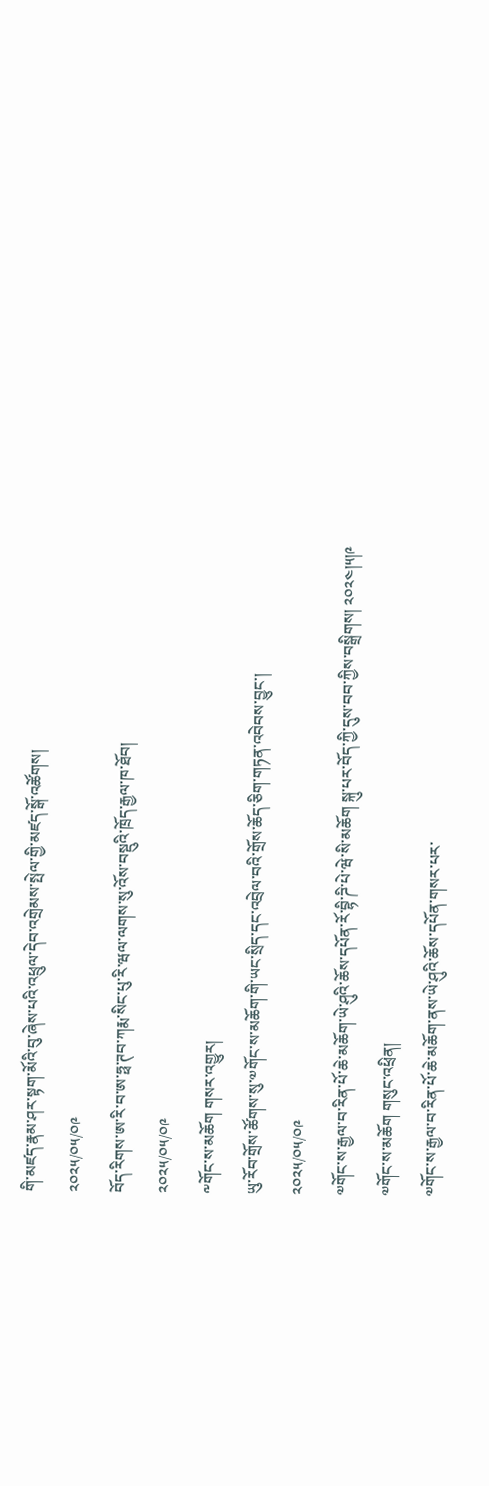གི་མཛད་རྣམ་ཤར་སྟག་མོའི་བུ་ཞེས་པའི་འཕྲུལ་དེབ་འགྲེམས་སྤེལ་གྱི་མཛད་སྒོ་འཚོགས།
༢༠༢༥/༠༥/༠༩
བོད་རིགས་ཨ་རི་བ་ཨ་ཧྥ་ཊབ་ཀརྨ་སིང་པུ་རི་ཝལ་ལགས་སུ་འོས་བསྡུའི་ཁྲོད་རྒྱལ་ཁ་ཐོབ།
༢༠༢༥/༠༥/༠༩
༸གོང་ས་མཆོག གསར་འགྱུར།
ཡུ་རོབ་གྲོས་ཚོགས་སུ་༧གོང་ས་མཆོག་གི་ཡང་སྲིད་དང་འབྲེལ་བའི་གྲོས་ཆོད་ཅིག་གཏན་འབེབས་བྱུང་།
༢༠༢༥/༠༥/༠༩
༧གོང་ས་རྒྱལ་བ་རིན་པོ་ཆེ་མཆོག་ཡེ་ཤུའི་ཆོས་དཔོན་རོ་བྷི་ཌི་པེ་ཝེ་སི་མཆོག སྐུ་པར་བོད་ཀྱི་དུས་བབ་ཀྱིས་བསྒྲིགས། ༢༠༢༤།༥།༩
༧གོང་ས་མཆོག གསུང་འཕྲིན།
༧གོང་ས་རྒྱལ་བ་རིན་པོ་ཆེ་མཆོག་ནས་ཡེ་ཤུའི་ཆོས་དཔོན་གསར་པར་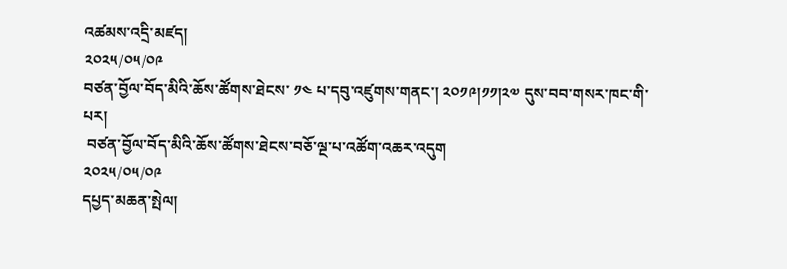འཚམས་འདྲི་མཛད།
༢༠༢༥/༠༥/༠༩
བཙན་བྱོལ་བོད་མིའི་ཆོས་ཚོགས་ཐེངས་ ༡༤ པ་དབུ་འཛུགས་གནང་། ༢༠༡༩།༡༡།༢༧ དུས་བབ་གསར་ཁང་གི་པར།
 བཙན་བྱོལ་བོད་མིའི་ཆོས་ཚོགས་ཐེངས་བཅོ་ལྔ་པ་འཚོག་འཆར་འདུག
༢༠༢༥/༠༥/༠༩
དཔྱད་མཆན་སྤེལ།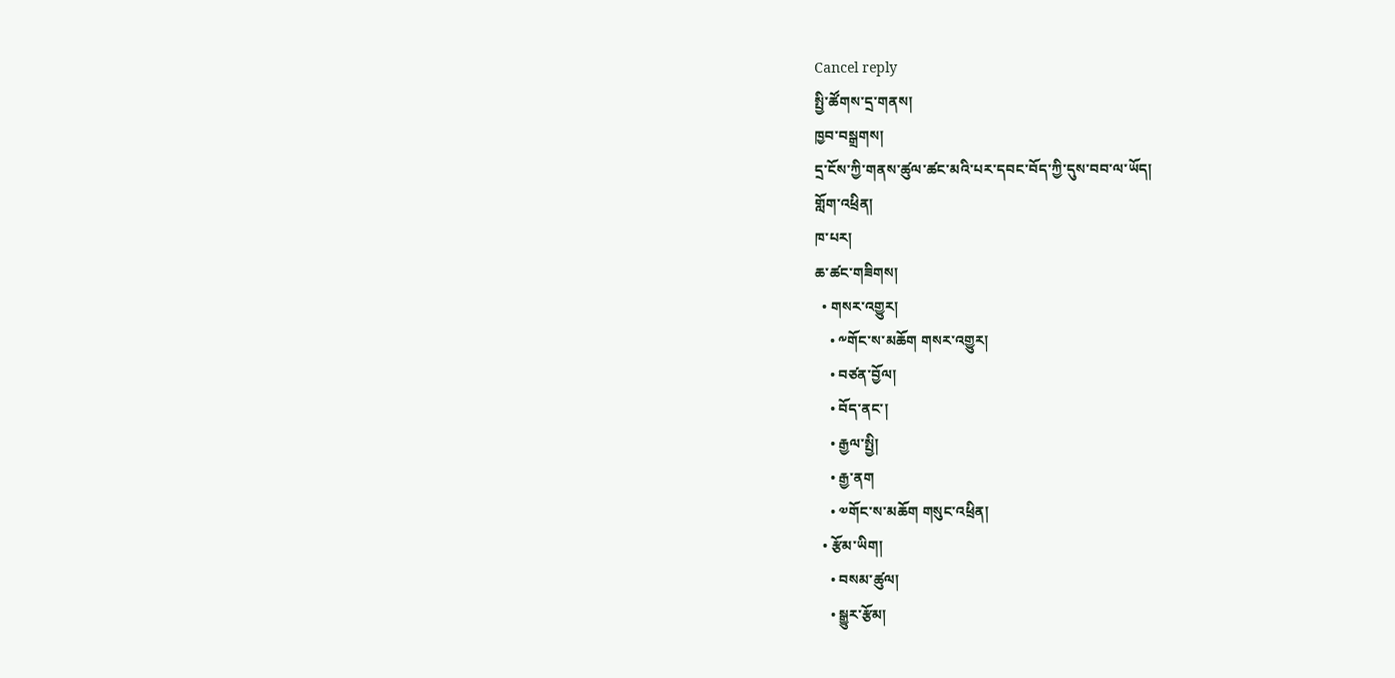Cancel reply
སྤྱི་ཚོགས་དྲ་གནས།
ཁྱབ་བསྒྲགས།
དྲ་ངོས་ཀྱི་གནས་ཚུལ་ཚང་མའི་པར་དབང་བོད་ཀྱི་དུས་བབ་ལ་ཡོད།
གློག་འཕྲིན།
ཁ་པར།
ཆ་ཚང་གཟིགས།
  • གསར་འགྱུར།
    • ༸གོང་ས་མཆོག གསར་འགྱུར།
    • བཙན་བྱོལ།
    • བོད་ནང་།
    • རྒྱལ་སྤྱི།
    • རྒྱ་ནག
    • ༧གོང་ས་མཆོག གསུང་འཕྲིན།
  • རྩོམ་ཡིག།
    • བསམ་ཚུལ།
    • སྒྱུར་རྩོམ།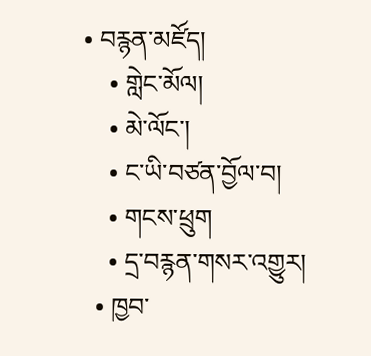• བརྙན་མཛོད།
    • གླེང་མོལ།
    • མེ་ལོང་།
    • ང་ཡི་བཙན་བྱོལ་བ།
    • གངས་ཕྲུག
    • དྲ་བརྙན་གསར་འགྱུར།
  • ཁྱབ་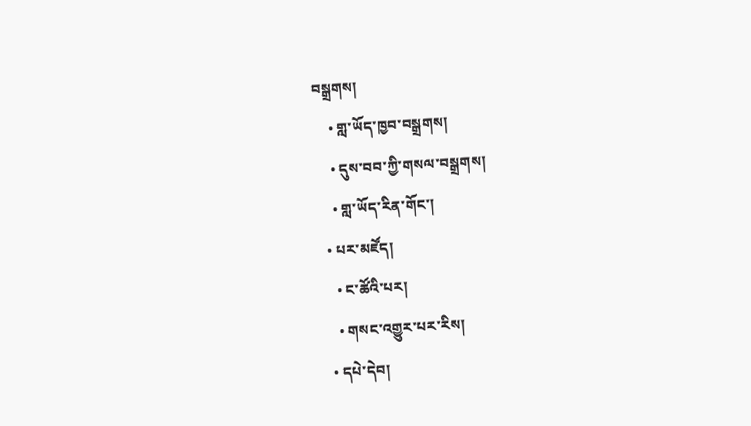བསྒྲགས།
    • གླ་ཡོད་ཁྱབ་བསྒྲགས།
    • དུས་བབ་ཀྱི་གསལ་བསྒྲགས།
    • གླ་ཡོད་རིན་གོང་།
  • པར་མཛོད།
    • ང་ཚོའི་པར།
    • གསང་འགྱུར་པར་རིས།
  • དཔེ་དེབ།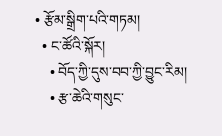• རྩོམ་སྒྲིག་པའི་གཏམ།
  • ང་ཚོའི་སྐོར།
    • བོད་ཀྱི་དུས་བབ་ཀྱི་བྱུང་རིམ།
    • རྩ་ཆེའི་གསུང་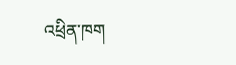འཕྲིན་ཁག